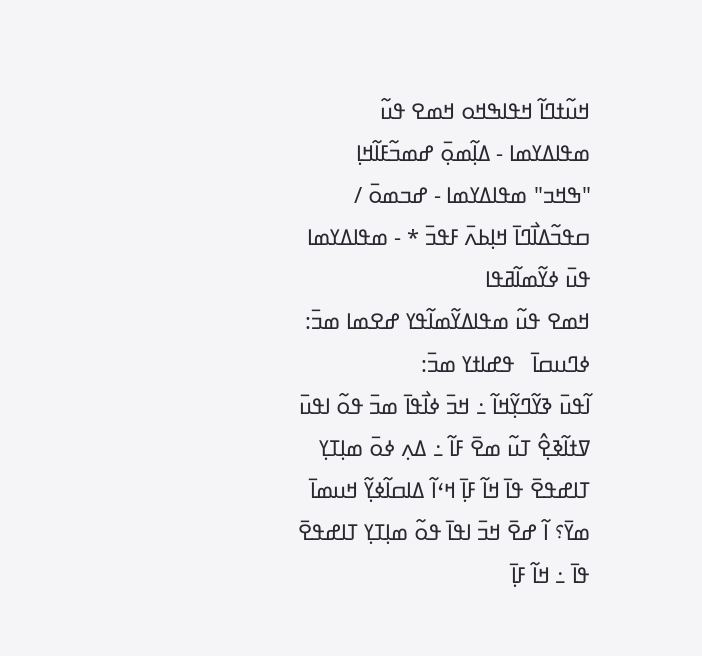ߞߎ߬ߙߣߊ߬ ߞߟߊߒߞߋ ߞߘߐ ߟߎ߬ ߘߟߊߡߌߘߊ - ߡߊ߲߬ߘߋ߲߫ ߝߘߏ߬ߓߊ߬ߞߊ߲ "ߒߞߏ" ߘߟߊߡߌߘߊ - ߝߏߘߋ߫ / ߛߟߏ߬ߡߊ߯ߣߊ߫ ߞߊ߲ߕߍ߫ ߓߟߏ߫ * - ߘߟߊߡߌߘߊ ߟߎ߫ ߦߌ߬ߘߊ߬ߥߟߊ
ߞߘߐ ߟߎ߬ ߘߟߊߡߌ߬ߘߊ߬ߟߌ ߝߐߘߊ ߘߏ߫: ߦߣߎߛߊ߫   ߟߝߊߙߌ ߘߏ߫:
ߊ߬ߟߎ߫ ߢߌ߬ߣߌ߲߬ߞߊ߬ ߸ ߞߏ߫ ߦߊ߯ߟߊ߫ ߘߏ߫ ߟߋ߬ ߊߟߎ߫ ߜߙߊ߬ߢߐ߲߮ ߠߎ߬ ߘߐ߫ ߓߊ߬ ߸ ߡߍ߲ ߦߋ߫ ߘߊ߲ߠߌ߲ ߠߊߝߟߐ߫ ߟߊ߫ ߞߊ߬ ߓߊ߲߫ ߞߵߊ߬ ߡߊߛߊ߬ߦߌ߲߬ ߞߎߘߊ߫ ߘߌ߫؟ ߊ߬ ߝߐ߫ ߞߏ߫ ߊߟߊ߫ ߟߋ߬ ߘߊ߲ߠߌ߲ ߠߊߝߟߐ߫ ߟߊ߫ ߸ ߞߊ߬ ߓߊ߲߫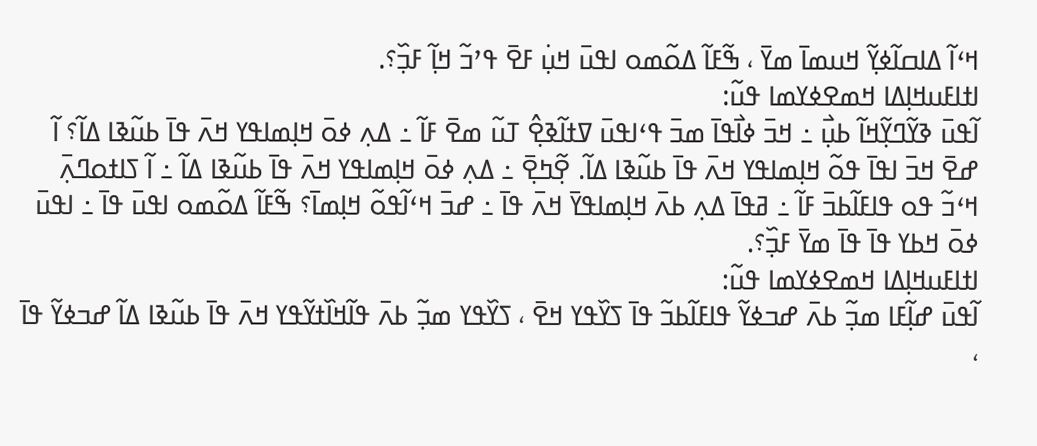ߞߵߊ߬ ߡߊߛߊ߬ߦߌ߲߬ ߞߎߘߊ߫ ߘߌ߫ ، ߒ߬ߓߊ߬ ߡߋ߬ߘߋ ߊߟߎ߫ ߞߎ߲߭ ߓߐ߫ ߟߴߏ߬ ߞߊ߲߬ ߓߏ߲߰؟.
ߊߙߊߓߎߞߊ߲ߡߊ ߞߘߐߦߌߘߊ ߟߎ߬:
ߊ߬ߟߎ߫ ߢߌ߬ߣߌ߲߬ߞߊ߬ ߕߎ߲߯ ߸ ߞߏ߫ ߦߊ߯ߟߊ߫ ߘߏ߫ ߟߵߊߟߎ߫ ߜߙߊ߬ߢߐ߲߮ ߠߎ߬ ߘߐ߫ ߓߊ߬ ߸ ߡߍ߲ ߦߋ߫ ߞߊ߲ߘߊߟߌ ߞߍ߫ ߟߊ߫ ߕߎ߬ߢߊ ߡߊ߬؟ ߊ߬ ߝߐ߫ ߞߏ߫ ߊߟߊ߫ ߟߋ߬ ߞߊ߲ߘߊߟߌ ߞߍ߫ ߟߊ߫ ߕߎ߬ߢߊ ߡߊ߬. ߐ߲߬ߤߐ߲߫ ߸ ߡߍ߲ ߦߋ߫ ߞߊ߲ߘߊߟߌ ߞߍ߫ ߟߊ߫ ߕߎ߬ߢߊ ߡߊ߬ ߸ ߊ߬ ߖߊߙߋߣߍ߲߫ ߞߵߏ߬ ߟߋ ߟߊߓߊ߬ߕߏ߫ ߓߊ߬ ߸ ߥߟߊ߫ ߡߍ߲ ߕߍ߫ ߞߊ߲ߘߊߟߌ߫ ߞߍ߫ ߟߊ߫ ߸ ߝߏ߫ ߞߵߊ߬ߟߋ߬ ߞߊ߲ߘߊ߫؟ ߒ߬ߓߊ߬ ߡߋ߬ߘߋ ߊߟߎ߫ ߟߊ߫ ߸ ߊߟߎ߫ ߦߋ߫ ߞߕߌ ߟߊ߫ ߟߊ߫ ߘߌ߫ ߓߏ߲߰؟.
ߊߙߊߓߎߞߊ߲ߡߊ ߞߘߐߦߌߘߊ ߟߎ߬:
ߊ߬ߟߎ߫ ߝߊ߲߬ߓߊ ߘߏ߲߬ ߕߍ߫ ߝߏߦߌ߬ ߟߊߓߊ߬ߕߏ߬ ߟߊ߫ ߖߌ߰ߟߌ ߞߐ߫ ، ߖߌ߰ߟߌ ߘߏ߲߬ ߕߍ߫ ߟߊ߬ߞߊ߰ߙߌ߬ߟߌ ߞߍ߫ ߟߊ߫ ߕߎ߬ߢߊ ߡߊ߬ ߝߏߦߌ߬ ߟߊ߫ ،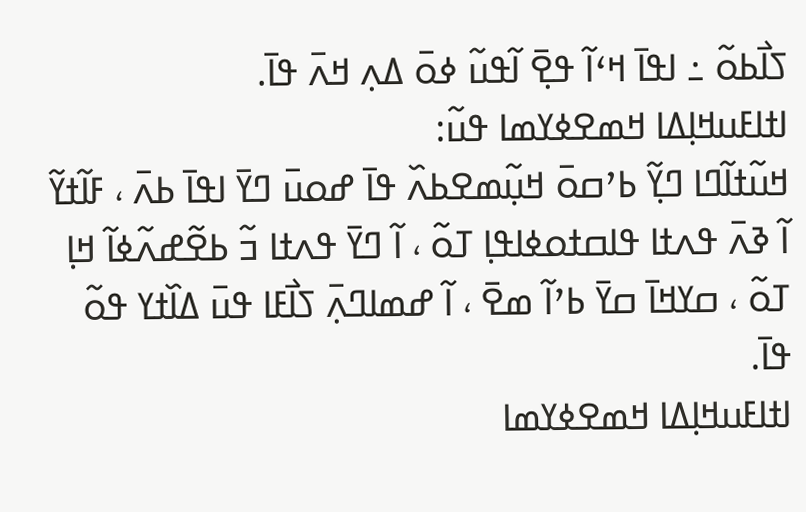ߖߊ߯ߕߋ߬ ߸ ߊߟߊ߫ ߞߵߊ߬ ߟߐ߲߫ ߊ߬ߟߎ߬ ߦߋ߫ ߡߍ߲ ߞߍ߫ ߟߊ߫.
ߊߙߊߓߎߞߊ߲ߡߊ ߞߘߐߦߌߘߊ ߟߎ߬:
ߞߎ߬ߙߊ߬ߣߊ ߣߌ߲߬ ߕߴߛߋ߫ ߞߎ߲߬ߘߐߕߍ߰ ߟߊ߫ ߝߋߎ߫ ߣߌ߫ ߊߟߊ߫ ߕߍ߫ ، ߓߊ߬ߙߌ߬ ߊ߬ ߢߍ߫ ߟߍߙߊ ߟߊߛߙߋߦߊߟߊ߲ ߠߋ߬ ، ߊ߬ ߣߌ߫ ߟߍߙߊ ߏ߬ ߕߐ߬ߝߍ߬ߦߊ߬ ߞߊ߲ ߠߋ߬ ، ߛߌߞߊ߫ ߛߌ߫ ߕߴߊ߬ ߘߐ߫ ، ߊ߬ ߝߘߊߣߍ߲߫ ߖߊ߯ߓߊ ߟߎ߫ ߡߊ߰ߙߌ ߟߋ߬ ߟߊ߫.
ߊߙߊߓߎߞߊ߲ߡߊ ߞߘߐߦߌߘߊ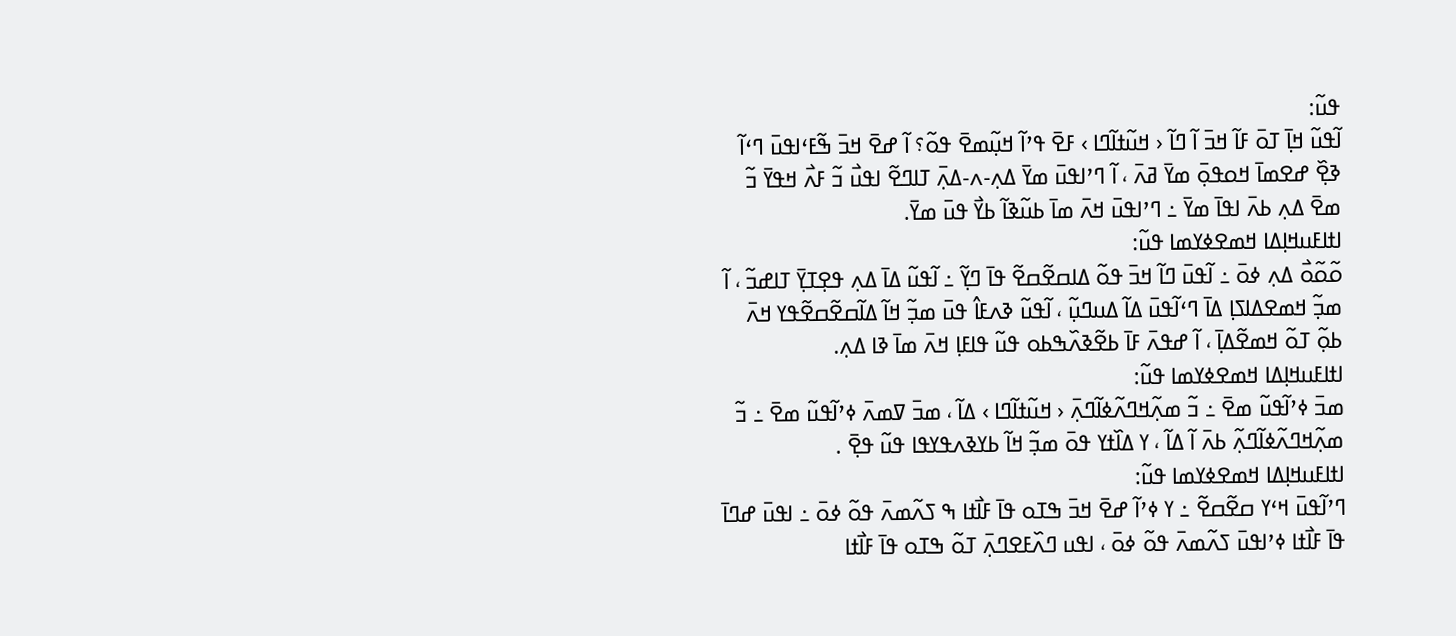ߟߎ߬:
ߊ߬ߟߎ߬ ߞߊ߲߫ ߠߋ߫ ߓߊ߬ ߞߏ߫ ߊ߬ ߣߊ߬ ‹ ߞߎ߬ߙߊ߬ߣߊ › ߓߐ߫ ߟߴߊ߬ ߞߎ߲߬ߘߐ߫ ߟߋ߬؟ ߊ߬ ߝߐ߫ ߞߏ߫ ߒ߬ߓߵߊߟߎ߫ ߣߵߊ߬ ߢߐ߲߰ ߝߐߘߊ߫ ߞߋߟߋ߲߫ ߘߌ߫ ߥߍ߫ ، ߊ߬ ߣߴߊߟߎ߫ ߘߌ߫ ߡߍ߲-ߍ-ߡߍ߲߫ ߠߊߣߐ߬ ߊߟߎ߯ ߏ߬ ߓߍ߯ ߞߟߌ߫ ߏ߬ ߘߐ߫ ߡߍ߲ ߕߍ߫ ߊߟߊ߫ ߘߌ߫ ߸ ߣߴߊߟߎ߫ ߞߍ߫ ߘߊ߫ ߕߎ߬ߢߊ߬ ߕߌ߯ ߟߎ߫ ߘߌ߫.
ߊߙߊߓߎߞߊ߲ߡߊ ߞߘߐߦߌߘߊ ߟߎ߬:
ߋ߬ߋ߬ߋ߯ ߡߍ߲ ߦߋ߫ ߸ ߊ߬ߟߎ߫ ߣߊ߬ ߞߏ߫ ߟߋ߬ ߡߊߛߐ߬ߛߐ߬ ߟߊ߫ ߣߌ߲߬ ߸ ߊ߬ߟߎ߬ ߡߊ߫ ߡߍ߲ ߟߐ߲ߠߌ߲߫ ߠߊߝߏ߬ ، ߊ߬ ߘߏ߲߬ ߞߘߐߡߊߖߊ߲ ߡߊ߫ ߣߵߊ߬ߟߎ߫ ߡߊ߬ ߡߎߣߎ߲߬ ، ߊ߬ߟߎ߬ ߢߍߓߊ߮ ߟߎ߫ ߘߏ߲߬ ߞߊ߬ ߡߊ߬ߛߐ߬ߛߐ߬ߟߌ ߞߍ߫ ߕߋ߲߬ ߠߋ߬ ߞߘߐ߬ߡߊ߲߫ ، ߊ߬ ߝߟߍ߫ ߓߊ߫ ߕߐ߬ߢߍ߰ߒߕߋ ߟߎ߬ ߟߊߓߊ߲ ߞߍ߫ ߘߊ߫ ߢߊ ߡߍ߲.
ߊߙߊߓߎߞߊ߲ߡߊ ߞߘߐߦߌߘߊ ߟߎ߬:
ߘߏ߫ ߦߴߊ߬ߟߎ߬ ߘߐ߫ ߸ ߏ߬ ߘߍ߲߬ߞߣߍ߬ߦߊ߬ߣߍ߲߫ ‹ ߞߎ߬ߙߊ߬ߣߊ › ߡߊ߬ ، ߘߏ߫ ߜߘߍ߫ ߦߴߊ߬ߟߎ߬ ߘߐ߫ ߸ ߏ߬ ߘߍ߲߬ߞߣߍ߬ߦߊ߬ߣߍ߲߬ ߕߍ߫ ߊ߬ ߡߊ߬ ، ߌ ߡߊ߰ߙߌ ߟߋ߫ ߘߏ߲߬ ߞߊ߬ ߕߌߢߍߟߌߟߊ ߟߎ߬ ߟߐ߲߫ .
ߊߙߊߓߎߞߊ߲ߡߊ ߞߘߐߦߌߘߊ ߟߎ߬:
ߣߴߊ߬ߟߎ߫ ߞߵߌ ߛߐ߬ߛߐ߬ ߸ ߌ ߦߴߊ߬ ߝߐ߫ ߞߏ߫ ߒߠߋ ߟߊ߫ ߓߊ߯ߙߊ ߒ ߖߍ߬ߘߍ߫ ߟߋ߬ ߦߋ߫ ߸ ߊߟߎ߫ ߝߣߊ߫ ߟߊ߫ ߓߊ߯ߙߊ ߦߴߊߟߎ߫ ߖߍ߬ߘߍ߫ ߟߋ߬ ߦߋ߫ ، ߊߟߎ ߣߍ߰ߓߐߣߍ߲߫ ߠߋ߬ ߒߠߋ ߟߊ߫ ߓߊ߯ߙߊ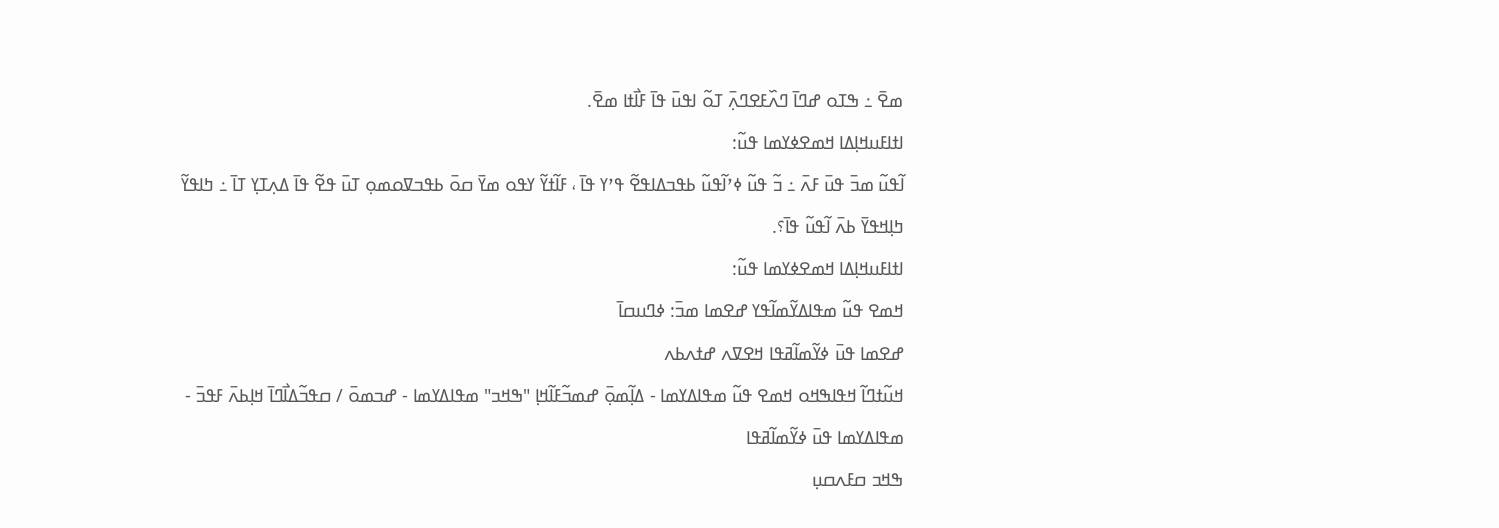ߘߐ߫ ߸ ߒߠߋ ߝߣߊ߫ ߣߍ߰ߓߐߣߍ߲߫ ߠߋ߬ ߊߟߎ߫ ߟߊ߫ ߓߊ߯ߙߊ ߘߐ߫.
ߊߙߊߓߎߞߊ߲ߡߊ ߞߘߐߦߌߘߊ ߟߎ߬:
ߊ߬ߟߎ߬ ߘߏ߫ ߟߎ߫ ߓߍ߫ ߸ ߏ߬ ߟߎ߬ ߦߴߊ߬ߟߎ߬ ߕߟߏߡߊߟߐ߬ ߟߴߌ ߟߊ߫ ، ߓߊ߬ߙߌ߬ ߌߟߋ ߘߌ߫ ߛߋ߫ ߕߟߏߜߋߘߋ߲ ߠߎ߫ ߟߐ߬ ߟߊ߫ ߡߍ߲ߠߌ߲ ߠߊ߫ ߸ ߤߊߟߌ߬ ߤߊ߲ߞߟߌ߫ ߕߍ߫ ߊ߬ߟߎ߬ ߟߊ߫؟.
ߊߙߊߓߎߞߊ߲ߡߊ ߞߘߐߦߌߘߊ ߟߎ߬:
ߞߘߐ ߟߎ߬ ߘߟߊߡߌ߬ߘߊ߬ߟߌ ߝߐߘߊ ߘߏ߫: ߦߣߎߛߊ߫
ߝߐߘߊ ߟߎ߫ ߦߌ߬ߘߊ߬ߥߟߊ ߞߐߜߍ ߝߙߍߕߍ
ߞߎ߬ߙߣߊ߬ ߞߟߊߒߞߋ ߞߘߐ ߟߎ߬ ߘߟߊߡߌߘߊ - ߡߊ߲߬ߘߋ߲߫ ߝߘߏ߬ߓߊ߬ߞߊ߲ "ߒߞߏ" ߘߟߊߡߌߘߊ - ߝߏߘߋ߫ / ߛߟߏ߬ߡߊ߯ߣߊ߫ ߞߊ߲ߕߍ߫ ߓߟߏ߫ - ߘߟߊߡߌߘߊ ߟߎ߫ ߦߌ߬ߘߊ߬ߥߟߊ
ߒߞߏ ߛߓߍߛߎ߲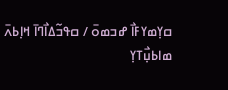ߛߌ߲ߘߌߓߊ߯ ߝߏߘߋ߫ / ߛߟߏ߬ߡߊ߯ߣߊ߫ ߞߊ߲ߕߍ߫
ߘߊߕߎ߲߯ߠߌ߲